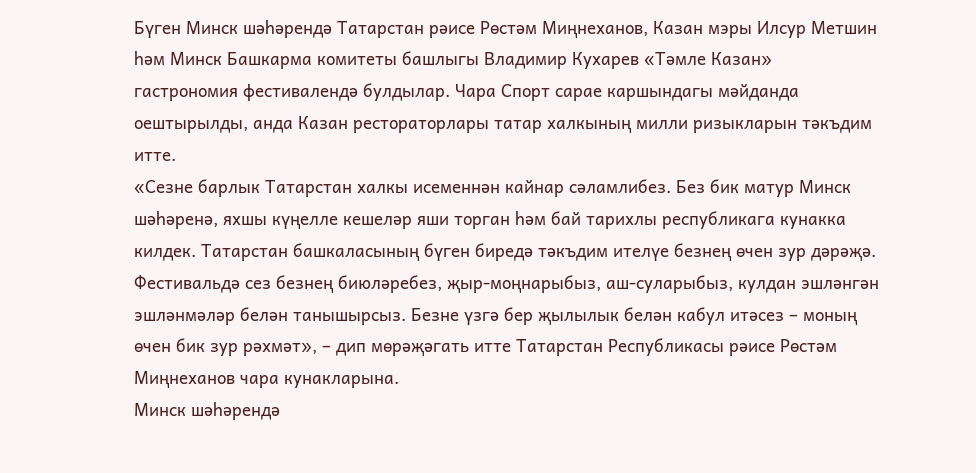Бүген Минск шәһәрендә Татарстан рәисе Рөстәм Миңнеханов, Казан мэры Илсур Метшин һәм Минск Башкарма комитеты башлыгы Владимир Кухарев «Тәмле Казан» гастрономия фестивалендә булдылар. Чара Спорт сарае каршындагы мәйданда оештырылды, анда Казан рестораторлары татар халкының милли ризыкларын тәкъдим итте.
«Сезне барлык Татарстан халкы исеменнән кайнар сәламлибез. Без бик матур Минск шәһәренә, яхшы күңелле кешеләр яши торган һәм бай тарихлы республикага кунакка килдек. Татарстан башкаласының бүген биредә тәкъдим ителүе безнең өчен зур дәрәҗә. Фестивальдә сез безнең биюләребез, җыр-моңнарыбыз, аш-суларыбыз, кулдан эшләнгән эшләнмәләр белән танышырсыз. Безне үзгә бер җылылык белән кабул итәсез – моның өчен бик зур рәхмәт», – дип мөрәҗәгать итте Татарстан Республикасы рәисе Рөстәм Миңнеханов чара кунакларына.
Минск шәһәрендә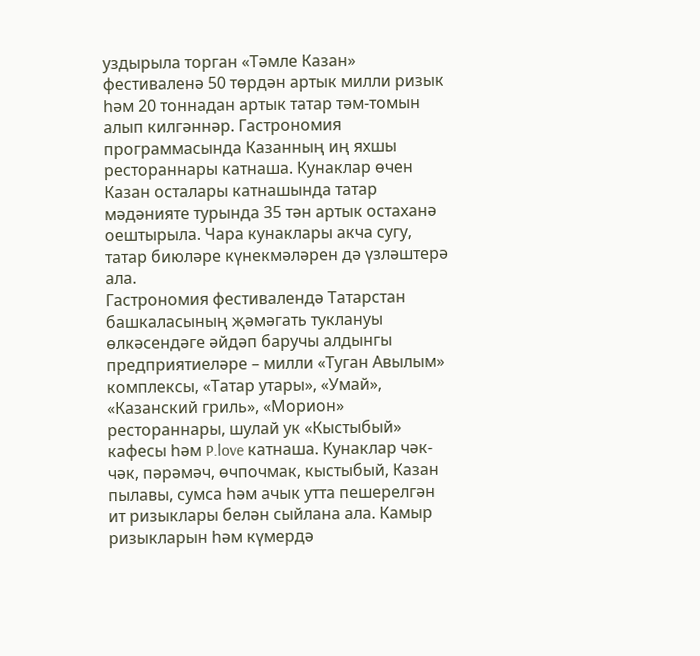уздырыла торган «Тәмле Казан» фестиваленә 50 төрдән артык милли ризык һәм 20 тоннадан артык татар тәм-томын алып килгәннәр. Гастрономия программасында Казанның иң яхшы рестораннары катнаша. Кунаклар өчен Казан осталары катнашында татар мәдәнияте турында 35 тән артык остаханә оештырыла. Чара кунаклары акча сугу, татар биюләре күнекмәләрен дә үзләштерә ала.
Гастрономия фестивалендә Татарстан башкаласының җәмәгать туклануы өлкәсендәге әйдәп баручы алдынгы предприятиеләре – милли «Туган Авылым» комплексы, «Татар утары», «Умай», «Казанский гриль», «Морион» рестораннары, шулай ук «Кыстыбый» кафесы һәм P.love катнаша. Кунаклар чәк-чәк, пәрәмәч, өчпочмак, кыстыбый, Казан пылавы, сумса һәм ачык утта пешерелгән ит ризыклары белән сыйлана ала. Камыр ризыкларын һәм күмердә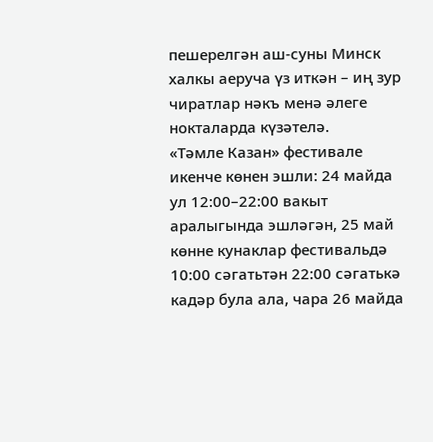пешерелгән аш-суны Минск халкы аеруча үз иткән – иң зур чиратлар нәкъ менә әлеге нокталарда күзәтелә.
«Тәмле Казан» фестивале икенче көнен эшли: 24 майда ул 12:00–22:00 вакыт аралыгында эшләгән, 25 май көнне кунаклар фестивальдә 10:00 сәгатьтән 22:00 сәгатькә кадәр була ала, чара 26 майда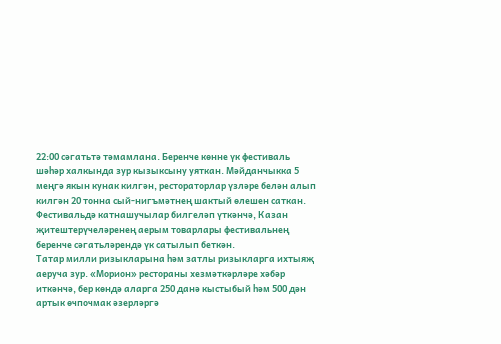22:00 сәгатьтә тәмамлана. Беренче көнне үк фестиваль шәһәр халкында зур кызыксыну уяткан. Мәйданчыкка 5 меңгә якын кунак килгән, рестораторлар үзләре белән алып килгән 20 тонна сый-нигъмәтнең шактый өлешен саткан. Фестивальдә катнашучылар билгеләп үткәнчә, Казан җитештерүчеләренең аерым товарлары фестивальнең беренче сәгатьләрендә үк сатылып беткән.
Татар милли ризыкларына һәм затлы ризыкларга ихтыяҗ аеруча зур. «Морион» рестораны хезмәткәрләре хәбәр иткәнчә, бер көндә аларга 250 данә кыстыбый һәм 500 дән артык өчпочмак әзерләргә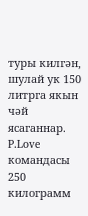туры килгән, шулай ук 150 литрга якын чәй ясаганнар.
P.Love командасы 250 килограмм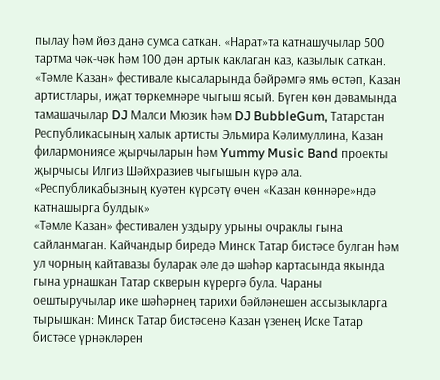пылау һәм йөз данә сумса саткан. «Нарат»та катнашучылар 500 тартма чәк-чәк һәм 100 дән артык каклаган каз, казылык саткан.
«Тәмле Казан» фестивале кысаларында бәйрәмгә ямь өстәп, Казан артистлары, иҗат төркемнәре чыгыш ясый. Бүген көн дәвамында тамашачылар DJ Малси Мюзик һәм DJ BubbleGum, Татарстан Республикасының халык артисты Эльмира Кәлимуллина, Казан филармониясе җырчыларын һәм Yummy Music Band проекты җырчысы Илгиз Шәйхразиев чыгышын күрә ала.
«Республикабызның куәтен күрсәтү өчен «Казан көннәре»ндә катнашырга булдык»
«Тәмле Казан» фестивален уздыру урыны очраклы гына сайланмаган. Кайчандыр биредә Минск Татар бистәсе булган һәм ул чорның кайтавазы буларак әле дә шәһәр картасында якында гына урнашкан Татар скверын күрергә була. Чараны оештыручылар ике шәһәрнең тарихи бәйләнешен ассызыкларга тырышкан: Минск Татар бистәсенә Казан үзенең Иске Татар бистәсе үрнәкләрен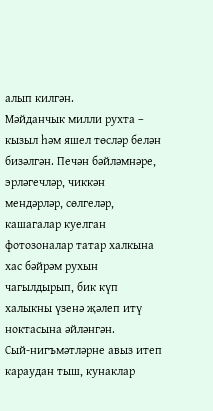алып килгән.
Мәйданчык милли рухта – кызыл һәм яшел төсләр белән бизәлгән. Печән бәйләмнәре, эрләгечләр, чиккән мендәрләр, сөлгеләр, кашагалар куелган фотозоналар татар халкына хас бәйрәм рухын чагылдырып, бик күп халыкны үзенә җәлеп итү ноктасына әйләнгән.
Сый-нигъмәтләрне авыз итеп караудан тыш, кунаклар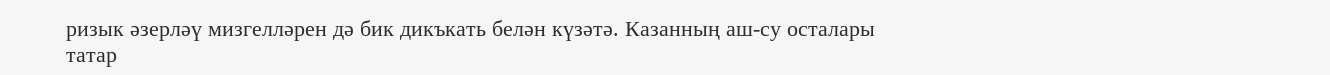ризык әзерләү мизгелләрен дә бик дикъкать белән күзәтә. Казанның аш-су осталары татар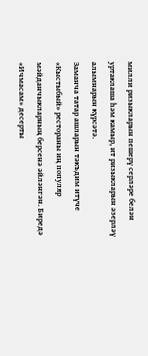милли ризыкларын пешерү серләре белән уртаклаша һәм камыр, ит ризыкларын әзерләү алымнарын күрсәтә.
Заманча татар ашларын тәкъдим итүче «Кыстыбый» рестораны иң популяр мәйданчыкларның берсенә әйләнгән. Биредә «Ичмасам» десерты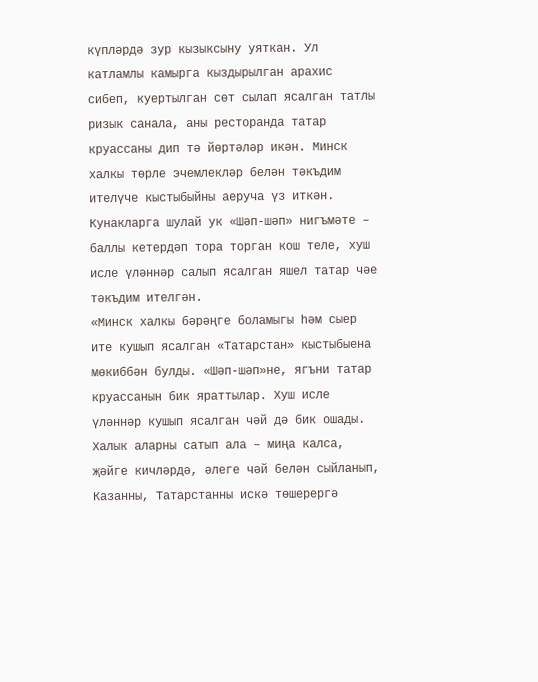күпләрдә зур кызыксыну уяткан. Ул катламлы камырга кыздырылган арахис сибеп, куертылган сөт сылап ясалган татлы ризык санала, аны ресторанда татар круассаны дип тә йөртәләр икән. Минск халкы төрле эчемлекләр белән тәкъдим ителүче кыстыбыйны аеруча үз иткән. Кунакларга шулай ук «Шәп-шәп» нигъмәте – баллы кетердәп тора торган кош теле, хуш исле үләннәр салып ясалган яшел татар чәе тәкъдим ителгән.
«Минск халкы бәрәңге боламыгы һәм сыер ите кушып ясалган «Татарстан» кыстыбыена мөкиббән булды. «Шәп-шәп»не, ягъни татар круассанын бик яраттылар. Хуш исле үләннәр кушып ясалган чәй дә бик ошады. Халык аларны сатып ала – миңа калса, җәйге кичләрдә, әлеге чәй белән сыйланып, Казанны, Татарстанны искә төшерергә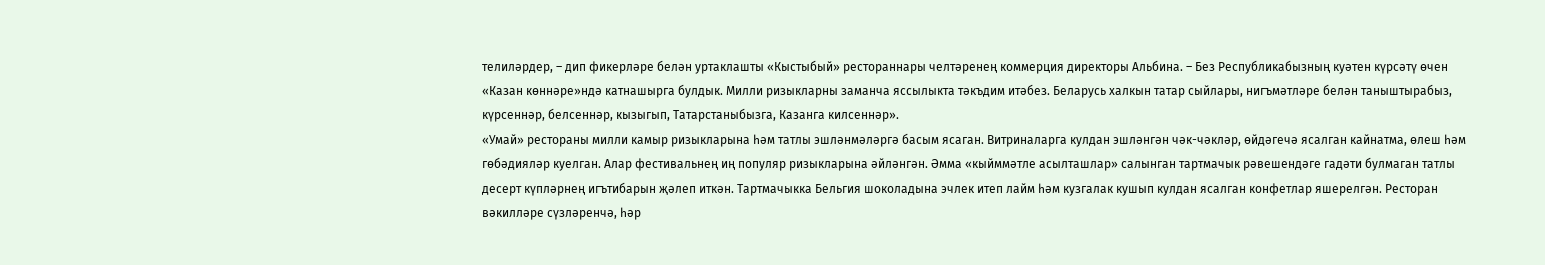телиләрдер, – дип фикерләре белән уртаклашты «Кыстыбый» рестораннары челтәренең коммерция директоры Альбина. – Без Республикабызның куәтен күрсәтү өчен «Казан көннәре»ндә катнашырга булдык. Милли ризыкларны заманча яссылыкта тәкъдим итәбез. Беларусь халкын татар сыйлары, нигъмәтләре белән таныштырабыз, күрсеннәр, белсеннәр, кызыгып, Татарстаныбызга, Казанга килсеннәр».
«Умай» рестораны милли камыр ризыкларына һәм татлы эшләнмәләргә басым ясаган. Витриналарга кулдан эшләнгән чәк-чәкләр, өйдәгечә ясалган кайнатма, өлеш һәм гөбәдияләр куелган. Алар фестивальнең иң популяр ризыкларына әйләнгән. Әмма «кыйммәтле асылташлар» салынган тартмачык рәвешендәге гадәти булмаган татлы десерт күпләрнең игътибарын җәлеп иткән. Тартмачыкка Бельгия шоколадына эчлек итеп лайм һәм кузгалак кушып кулдан ясалган конфетлар яшерелгән. Ресторан вәкилләре сүзләренчә, һәр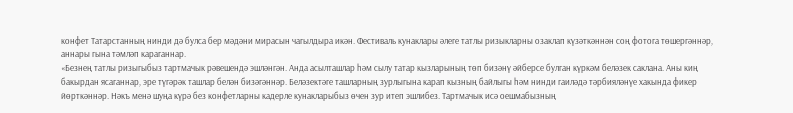конфет Татарстанның нинди дә булса бер мәдәни мирасын чагылдыра икән. Фестиваль кунаклары әлеге татлы ризыкларны озаклап күзәткәннән соң фотога төшергәннәр, аннары гына тәмләп караганнар.
«Безнең татлы ризыгыбыз тартмачык рәвешендә эшләнгән. Анда асылташлар һәм сылу татар кызларының төп бизәнү әйберсе булган күркәм беләзек саклана. Аны киң бакырдан ясаганнар, эре түгәрәк ташлар белән бизәгәннәр. Беләзектәге ташларның зурлыгына карап кызның байлыгы һәм нинди гаиләдә тәрбияләнүе хакында фикер йөрткәннәр. Нәкъ менә шуңа күрә без конфетларны кадерле кунакларыбыз өчен зур итеп эшлибез. Тартмачык исә оешмабызның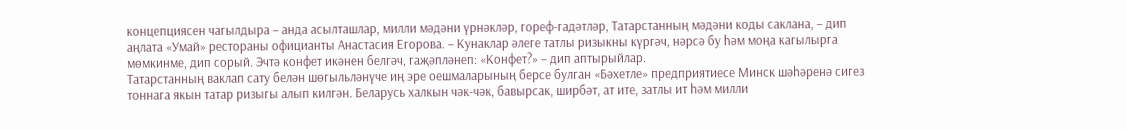концепциясен чагылдыра – анда асылташлар, милли мәдәни үрнәкләр, гореф-гадәтләр, Татарстанның мәдәни коды саклана, – дип аңлата «Умай» рестораны официанты Анастасия Егорова. – Кунаклар әлеге татлы ризыкны күргәч, нәрсә бу һәм моңа кагылырга мөмкинме, дип сорый. Эчтә конфет икәнен белгәч, гаҗәпләнеп: «Конфет?» – дип аптырыйлар.
Татарстанның ваклап сату белән шөгыльләнүче иң эре оешмаларының берсе булган «Бәхетле» предприятиесе Минск шәһәренә сигез тоннага якын татар ризыгы алып килгән. Беларусь халкын чәк-чәк, бавырсак, ширбәт, ат ите, затлы ит һәм милли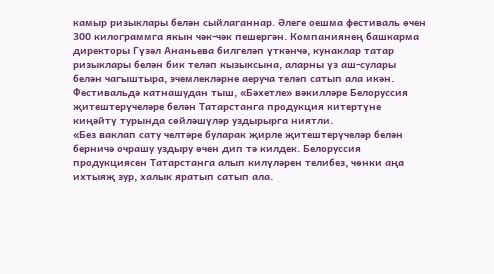камыр ризыклары белән сыйлаганнар. Әлеге оешма фестиваль өчен 300 килограммга якын чәк-чәк пешергән. Компаниянең башкарма директоры Гүзәл Ананьева билгеләп үткәнчә, кунаклар татар ризыклары белән бик теләп кызыксына, аларны үз аш-сулары белән чагыштыра, эчемлекләрне аеруча теләп сатып ала икән. Фестивальдә катнашудан тыш, «Бәхетле» вәкилләре Белоруссия җитештерүчеләре белән Татарстанга продукция китертүне киңәйтү турында сөйләшүләр уздырырга ниятли.
«Без ваклап сату челтәре буларак җирле җитештерүчеләр белән берничә очрашу уздыру өчен дип тә килдек. Белоруссия продукциясен Татарстанга алып килүләрен телибез, чөнки аңа ихтыяҗ зур, халык яратып сатып ала.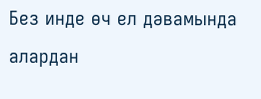Без инде өч ел дәвамында алардан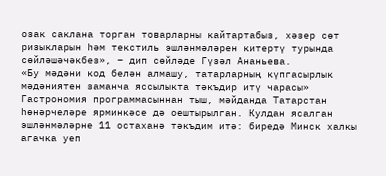озак саклана торган товарларны кайтартабыз, хәзер сөт ризыкларын һәм текстиль эшләнмәләрен китертү турында сөйләшәчәкбез», – дип сөйләде Гүзәл Ананьева.
«Бу мәдәни код белән алмашу, татарларның күпгасырлык мәдәниятен заманча яссылыкта тәкъдир итү чарасы»
Гастрономия программасыннан тыш, мәйданда Татарстан һөнәрчеләре ярминкәсе дә оештырылган. Кулдан ясалган эшләнмәләрне 11 остаханә тәкъдим итә: биредә Минск халкы агачка уеп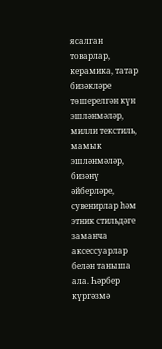ясалган товарлар, керамика, татар бизәкләре төшерелгән күн эшләнмәләр, милли текстиль, мамык эшләнмәләр, бизәнү әйберләре, сувенирлар һәм этник стильдәге заманча аксессуарлар белән таныша ала. Һәрбер күргәзмә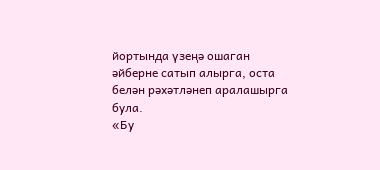йортында үзеңә ошаган әйберне сатып алырга, оста белән рәхәтләнеп аралашырга була.
«Бу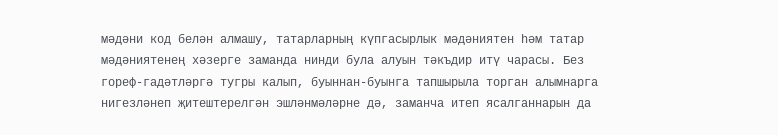мәдәни код белән алмашу, татарларның күпгасырлык мәдәниятен һәм татар мәдәниятенең хәзерге заманда нинди була алуын тәкъдир итү чарасы. Без гореф-гадәтләргә тугры калып, буыннан-буынга тапшырыла торган алымнарга нигезләнеп җитештерелгән эшләнмәләрне дә, заманча итеп ясалганнарын да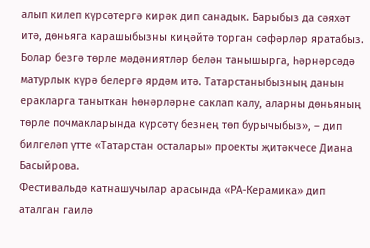алып килеп күрсәтергә кирәк дип санадык. Барыбыз да сәяхәт итә, дөньяга карашыбызны киңәйтә торган сәфәрләр яратабыз. Болар безгә төрле мәдәниятләр белән танышырга, һәрнәрсәдә матурлык күрә белергә ярдәм итә. Татарстаныбызның данын еракларга таныткан һөнәрләрне саклап калу, аларны дөньяның төрле почмакларында күрсәтү безнең төп бурычыбыз», – дип билгеләп үтте «Татарстан осталары» проекты җитәкчесе Диана Басыйрова.
Фестивальдә катнашучылар арасында «РА-Керамика» дип аталган гаилә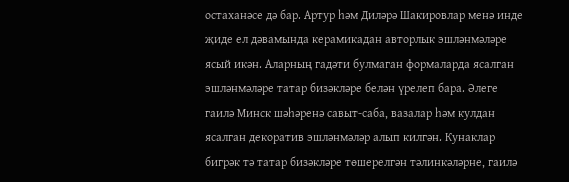остаханәсе дә бар. Артур һәм Диләрә Шакировлар менә инде җиде ел дәвамында керамикадан авторлык эшләнмәләре ясый икән. Аларның гадәти булмаган формаларда ясалган эшләнмәләре татар бизәкләре белән үрелеп бара. Әлеге гаилә Минск шәһәренә савыт-саба, вазалар һәм кулдан ясалган декоратив эшләнмәләр алып килгән. Кунаклар бигрәк тә татар бизәкләре төшерелгән тәлинкәләрне, гаилә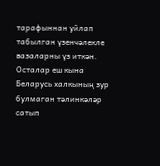тарафыннан уйлап табылган үзенчәлекле вазаларны үз иткән. Осталар еш кына Беларусь халкының зур булмаган тәлинкәләр сатып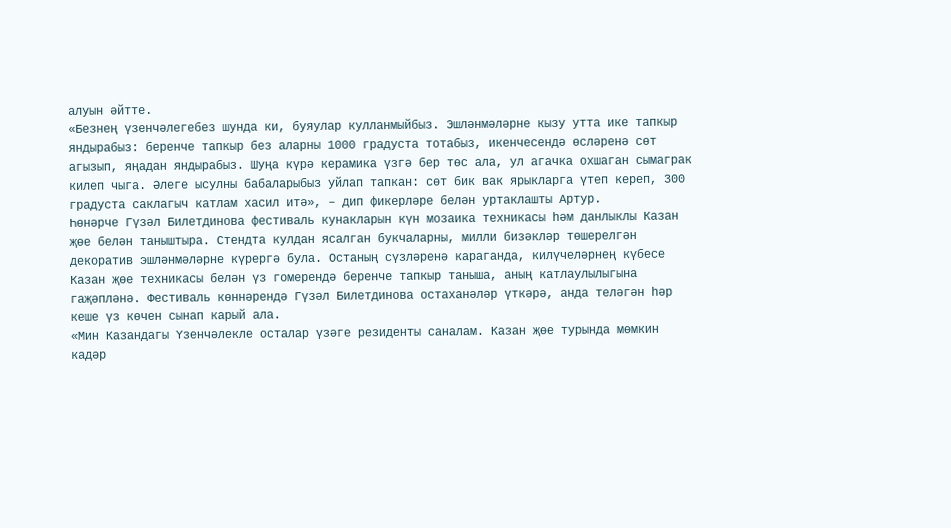алуын әйтте.
«Безнең үзенчәлегебез шунда ки, буяулар кулланмыйбыз. Эшләнмәләрне кызу утта ике тапкыр яндырабыз: беренче тапкыр без аларны 1000 градуста тотабыз, икенчесендә өсләренә сөт агызып, яңадан яндырабыз. Шуңа күрә керамика үзгә бер төс ала, ул агачка охшаган сымаграк килеп чыга. Әлеге ысулны бабаларыбыз уйлап тапкан: сөт бик вак ярыкларга үтеп кереп, 300 градуста саклагыч катлам хасил итә», – дип фикерләре белән уртаклашты Артур.
Һөнәрче Гүзәл Билетдинова фестиваль кунакларын күн мозаика техникасы һәм данлыклы Казан җөе белән таныштыра. Стендта кулдан ясалган букчаларны, милли бизәкләр төшерелгән декоратив эшләнмәләрне күрергә була. Останың сүзләренә караганда, килүчеләрнең күбесе Казан җөе техникасы белән үз гомерендә беренче тапкыр таныша, аның катлаулылыгына гаҗәпләнә. Фестиваль көннәрендә Гүзәл Билетдинова остаханәләр үткәрә, анда теләгән һәр кеше үз көчен сынап карый ала.
«Мин Казандагы Үзенчәлекле осталар үзәге резиденты саналам. Казан җөе турында мөмкин кадәр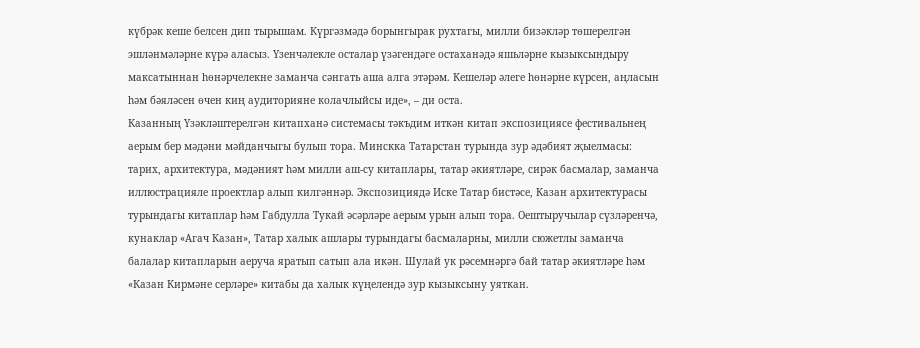күбрәк кеше белсен дип тырышам. Күргәзмәдә борынгырак рухтагы, милли бизәкләр төшерелгән эшләнмәләрне күрә аласыз. Үзенчәлекле осталар үзәгендәге остаханәдә яшьләрне кызыксындыру максатыннан һөнәрчелекне заманча сәнгать аша алга этәрәм. Кешеләр әлеге һөнәрне күрсен, аңласын һәм бәяләсен өчен киң аудиторияне колачлыйсы иде», – ди оста.
Казанның Үзәкләштерелгән китапханә системасы тәкъдим иткән китап экспозициясе фестивальнең аерым бер мәдәни мәйданчыгы булып тора. Минскка Татарстан турында зур әдәбият җыелмасы: тарих, архитектура, мәдәният һәм милли аш-су китаплары, татар әкиятләре, сирәк басмалар, заманча иллюстрацияле проектлар алып килгәннәр. Экспозициядә Иске Татар бистәсе, Казан архитектурасы турындагы китаплар һәм Габдулла Тукай әсәрләре аерым урын алып тора. Оештыручылар сүзләренчә, кунаклар «Агач Казан», Татар халык ашлары турындагы басмаларны, милли сюжетлы заманча балалар китапларын аеруча яратып сатып ала икән. Шулай ук рәсемнәргә бай татар әкиятләре һәм «Казан Кирмәне серләре» китабы да халык күңелендә зур кызыксыну уяткан.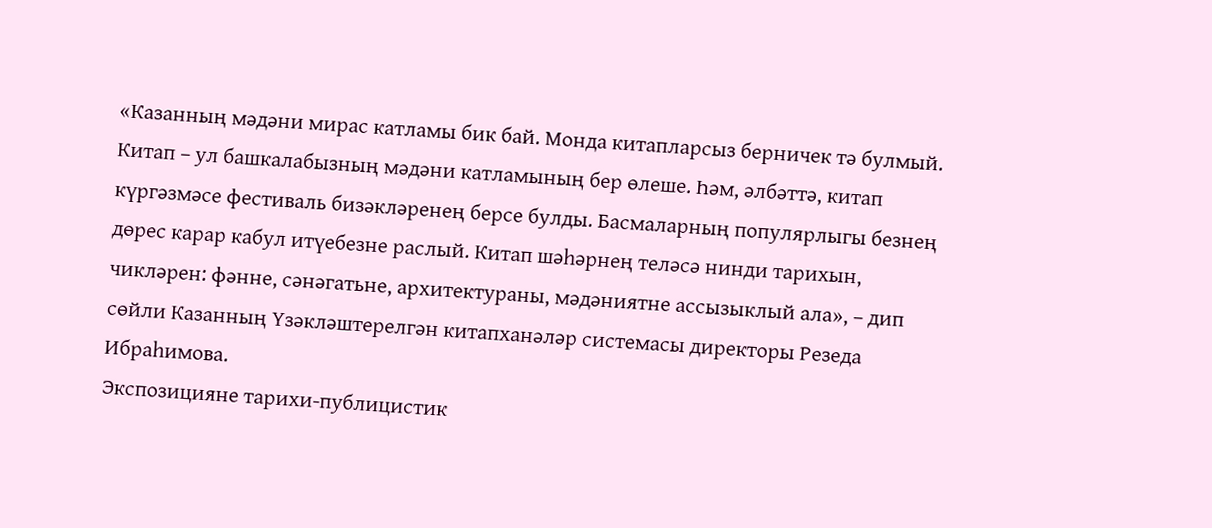«Казанның мәдәни мирас катламы бик бай. Монда китапларсыз берничек тә булмый. Китап – ул башкалабызның мәдәни катламының бер өлеше. Һәм, әлбәттә, китап күргәзмәсе фестиваль бизәкләренең берсе булды. Басмаларның популярлыгы безнең дөрес карар кабул итүебезне раслый. Китап шәһәрнең теләсә нинди тарихын, чикләрен: фәнне, сәнәгатьне, архитектураны, мәдәниятне ассызыклый ала», – дип сөйли Казанның Үзәкләштерелгән китапханәләр системасы директоры Резеда Ибраһимова.
Экспозицияне тарихи-публицистик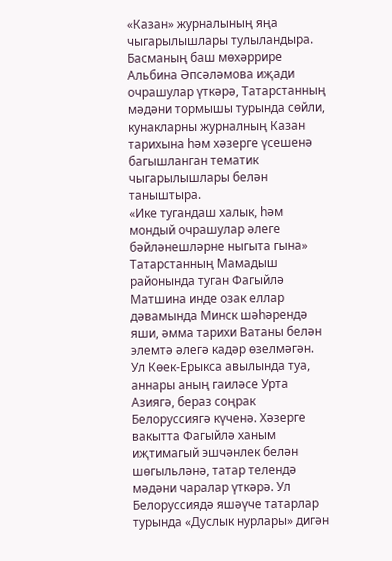«Казан» журналының яңа чыгарылышлары тулыландыра. Басманың баш мөхәррире Альбина Әпсәләмова иҗади очрашулар үткәрә, Татарстанның мәдәни тормышы турында сөйли, кунакларны журналның Казан тарихына һәм хәзерге үсешенә багышланган тематик чыгарылышлары белән таныштыра.
«Ике тугандаш халык, һәм мондый очрашулар әлеге бәйләнешләрне ныгыта гына»
Татарстанның Мамадыш районында туган Фагыйлә Матшина инде озак еллар дәвамында Минск шәһәрендә яши, әмма тарихи Ватаны белән элемтә әлегә кадәр өзелмәгән. Ул Көек-Ерыкса авылында туа, аннары аның гаиләсе Урта Азиягә, бераз соңрак Белоруссиягә күченә. Хәзерге вакытта Фагыйлә ханым иҗтимагый эшчәнлек белән шөгыльләнә, татар телендә мәдәни чаралар үткәрә. Ул Белоруссиядә яшәүче татарлар турында «Дуслык нурлары» дигән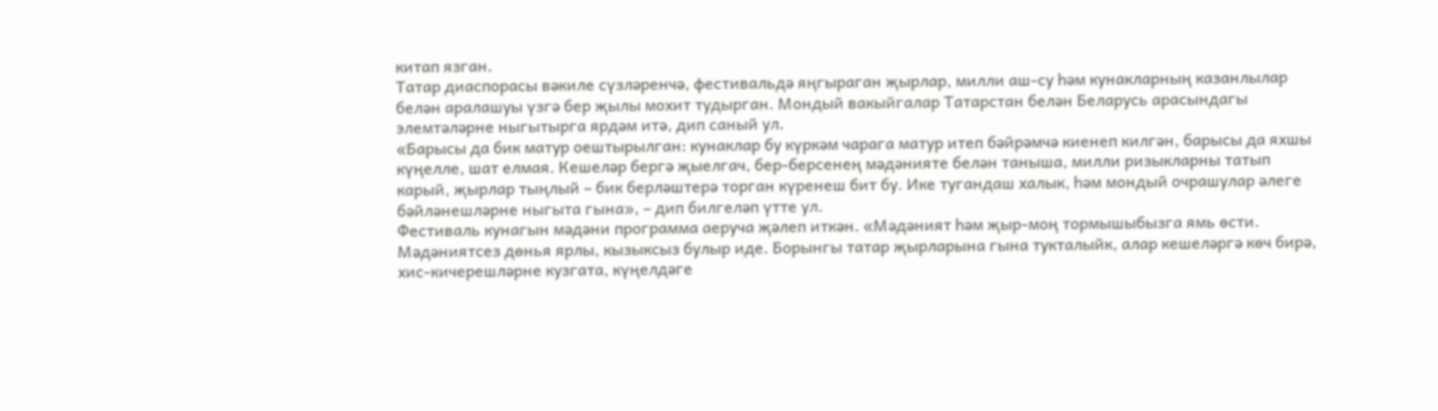китап язган.
Татар диаспорасы вәкиле сүзләренчә, фестивальдә яңгыраган җырлар, милли аш-су һәм кунакларның казанлылар белән аралашуы үзгә бер җылы мохит тудырган. Мондый вакыйгалар Татарстан белән Беларусь арасындагы элемтәләрне ныгытырга ярдәм итә, дип саный ул.
«Барысы да бик матур оештырылган: кунаклар бу күркәм чарага матур итеп бәйрәмчә киенеп килгән, барысы да яхшы күңелле, шат елмая. Кешеләр бергә җыелгач, бер-берсенең мәдәнияте белән таныша, милли ризыкларны татып карый, җырлар тыңлый – бик берләштерә торган күренеш бит бу. Ике тугандаш халык, һәм мондый очрашулар әлеге бәйләнешләрне ныгыта гына», – дип билгеләп үтте ул.
Фестиваль кунагын мәдәни программа аеруча җәлеп иткән. «Мәдәният һәм җыр-моң тормышыбызга ямь өсти. Мәдәниятсез дөнья ярлы, кызыксыз булыр иде. Борынгы татар җырларына гына тукталыйк, алар кешеләргә көч бирә, хис-кичерешләрне кузгата, күңелдәге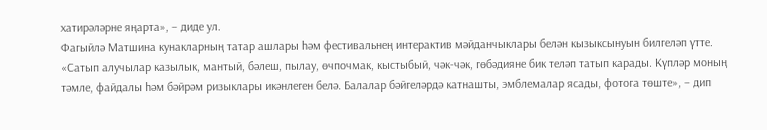хатирәләрне яңарта», – диде ул.
Фагыйлә Матшина кунакларның татар ашлары һәм фестивальнең интерактив мәйданчыклары белән кызыксынуын билгеләп үтте. «Сатып алучылар казылык, мантый, бәлеш, пылау, өчпочмак, кыстыбый, чәк-чәк, гөбәдияне бик теләп татып карады. Күпләр моның тәмле, файдалы һәм бәйрәм ризыклары икәнлеген белә. Балалар бәйгеләрдә катнашты, эмблемалар ясады, фотога төште», – дип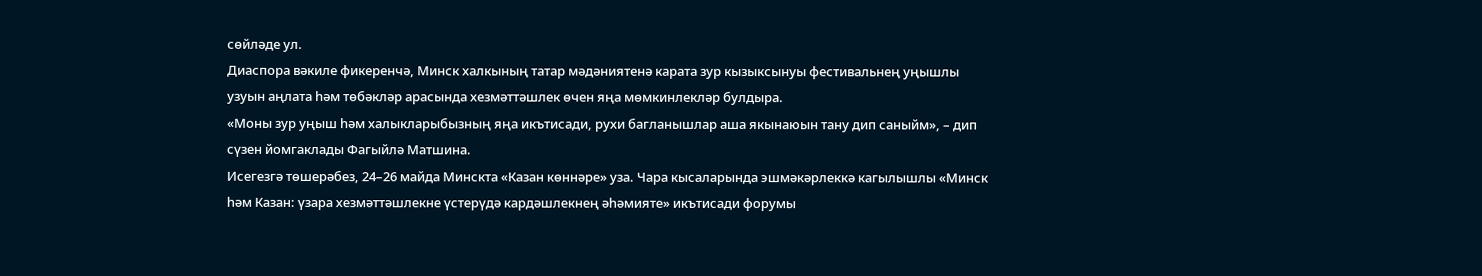сөйләде ул.
Диаспора вәкиле фикеренчә, Минск халкының татар мәдәниятенә карата зур кызыксынуы фестивальнең уңышлы узуын аңлата һәм төбәкләр арасында хезмәттәшлек өчен яңа мөмкинлекләр булдыра.
«Моны зур уңыш һәм халыкларыбызның яңа икътисади, рухи багланышлар аша якынаюын тану дип саныйм», – дип сүзен йомгаклады Фагыйлә Матшина.
Исегезгә төшерәбез, 24–26 майда Минскта «Казан көннәре» уза. Чара кысаларында эшмәкәрлеккә кагылышлы «Минск һәм Казан: үзара хезмәттәшлекне үстерүдә кардәшлекнең әһәмияте» икътисади форумы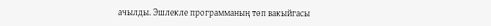ачылды. Эшлекле программаның төп вакыйгасы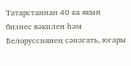Татарстаннан 40 ка якын бизнес вәкилен һәм Белоруссиянең сәнәгать, югары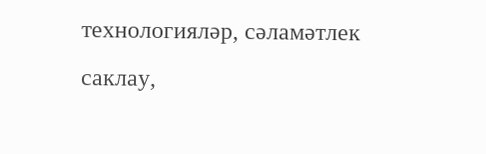технологияләр, сәламәтлек саклау,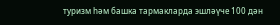туризм һәм башка тармакларда эшләүче 100 дән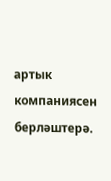артык компаниясен берләштерә.